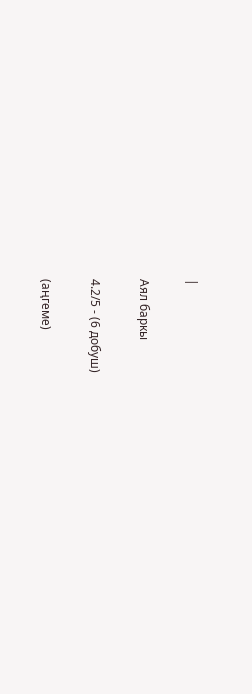|

Аял баркы

4.2/5 - (6 добуш)

(аңгеме)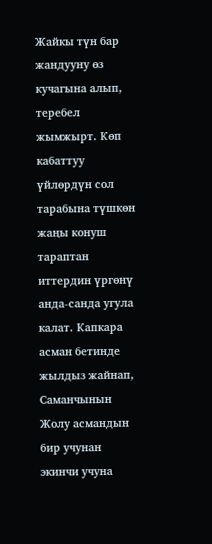Жайкы түн бар жандууну өз кучагына алып, теребел жымжырт. Көп кабаттуу үйлөрдүн сол тарабына түшкөн жаңы конуш тараптан иттердин үргөнү анда-санда угула калат. Капкара асман бетинде жылдыз жайнап, Саманчынын Жолу асмандын бир учунан экинчи учуна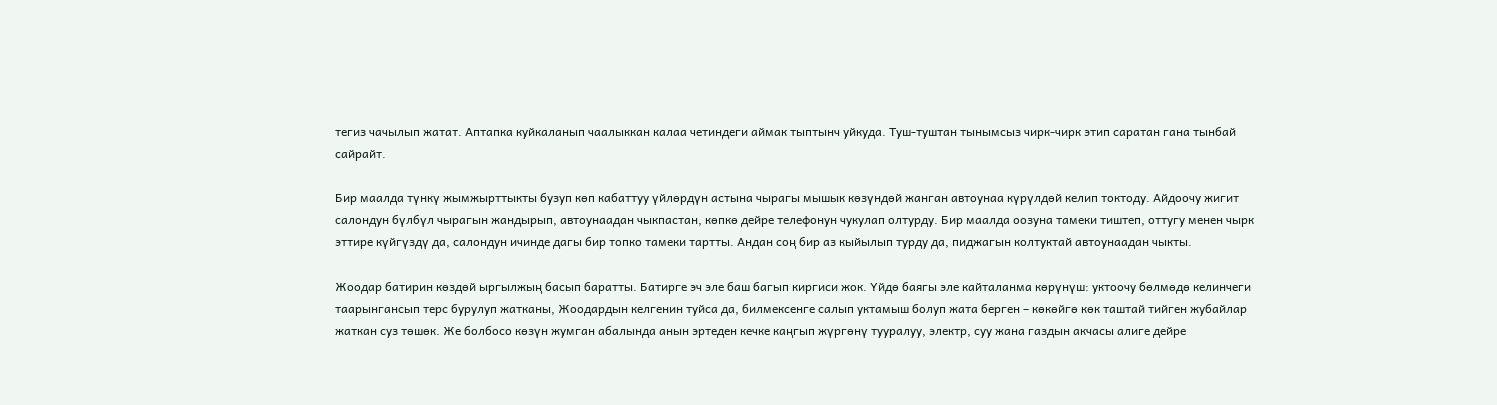тегиз чачылып жатат. Аптапка куйкаланып чаалыккан калаа четиндеги аймак тыптынч уйкуда. Туш-туштан тынымсыз чирк-чирк этип саратан гана тынбай сайрайт.

Бир маалда түнкү жымжырттыкты бузуп көп кабаттуу үйлөрдүн астына чырагы мышык көзүндөй жанган автоунаа күрүлдөй келип токтоду. Айдоочу жигит салондун бүлбүл чырагын жандырып, автоунаадан чыкпастан, көпкө дейре телефонун чукулап олтурду. Бир маалда оозуна тамеки тиштеп, оттугу менен чырк эттире күйгүздү да, салондун ичинде дагы бир топко тамеки тартты. Андан соң бир аз кыйылып турду да, пиджагын колтуктай автоунаадан чыкты.

Жоодар батирин көздөй ыргылжың басып баратты. Батирге эч эле баш багып киргиси жок. Үйдө баягы эле кайталанма көрүнүш: уктоочу бөлмөдө келинчеги таарынгансып терс бурулуп жатканы, Жоодардын келгенин туйса да, билмексенге салып уктамыш болуп жата берген – көкөйгө көк таштай тийген жубайлар жаткан суз төшөк. Же болбосо көзүн жумган абалында анын эртеден кечке каңгып жүргөнү тууралуу, электр, суу жана газдын акчасы алиге дейре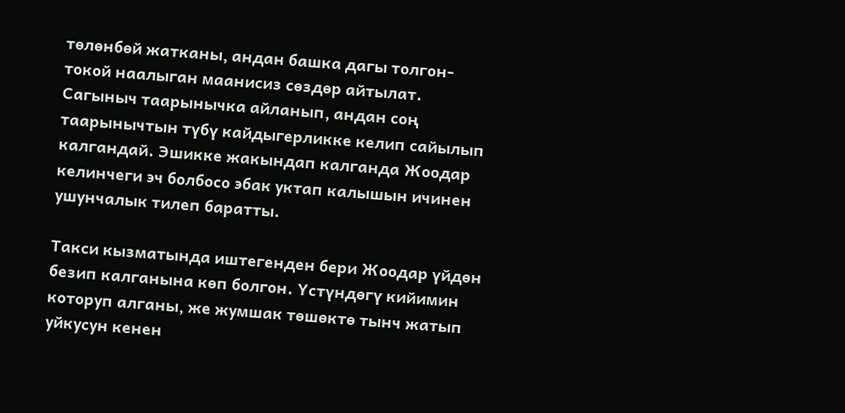төлөнбөй жатканы, андан башка дагы толгон-токой наалыган маанисиз сөздөр айтылат. Сагыныч таарынычка айланып, андан соң таарынычтын түбү кайдыгерликке келип сайылып калгандай. Эшикке жакындап калганда Жоодар келинчеги эч болбосо эбак уктап калышын ичинен ушунчалык тилеп баратты.

Такси кызматында иштегенден бери Жоодар үйдөн безип калганына көп болгон. Үстүндөгү кийимин которуп алганы, же жумшак төшөктө тынч жатып уйкусун кенен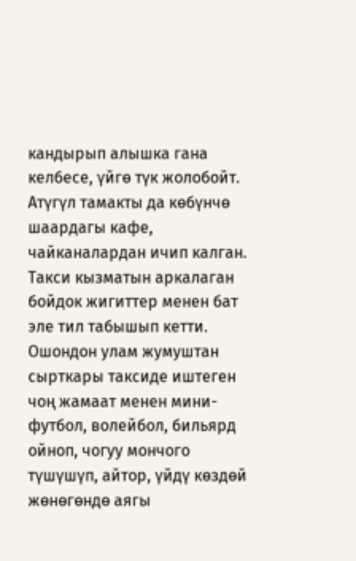кандырып алышка гана келбесе, үйгө түк жолобойт. Атүгүл тамакты да көбүнчө шаардагы кафе, чайканалардан ичип калган. Такси кызматын аркалаган бойдок жигиттер менен бат эле тил табышып кетти. Ошондон улам жумуштан сырткары таксиде иштеген чоң жамаат менен мини-футбол, волейбол, бильярд ойноп, чогуу мончого түшүшүп, айтор, үйдү көздөй жөнөгөндө аягы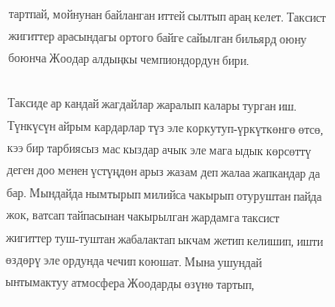тартпай, мойнунан байланган иттей сылтып араң келет. Таксист жигиттер арасындагы ортого байге сайылган бильярд оюну боюнча Жоодар алдыңкы чемпиондордун бири.

Таксиде ар кандай жагдайлар жаралып калары турган иш. Түнкүсүн айрым кардарлар түз эле коркутуп-үркүткөнгө өтсө, кээ бир тарбиясыз мас кыздар ачык эле мага ыдык көрсөттү деген доо менен үстүңдөн арыз жазам деп жалаа жапкандар да бар. Мындайда нымтырып милийса чакырып отуруштан пайда жок, ватсап тайпасынан чакырылган жардамга таксист жигиттер туш-туштан жабалактап ыкчам жетип келишип, ишти өздөрү эле ордунда чечип коюшат. Мына ушундай ынтымактуу атмосфера Жоодарды өзүнө тартып,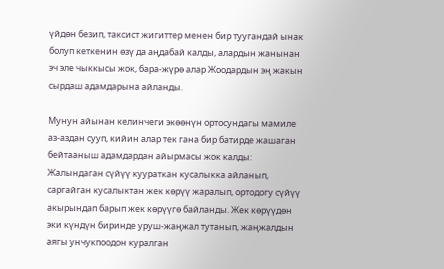үйдөн безип, таксист жигиттер менен бир туугандай ынак болуп кеткенин өзү да аңдабай калды, алардын жанынан эч эле чыккысы жок, бара-жүрө алар Жоодардын эң жакын сырдаш адамдарына айланды.

Мунун айынан келинчеги экөөнүн ортосундагы мамиле аз-аздан сууп, кийин алар тек гана бир батирде жашаган бейтааныш адамдардан айырмасы жок калды: Жалындаган сүйүү куураткан кусалыкка айланып, саргайган кусалыктан жек көрүү жаралып, ортодогу сүйүү акырындап барып жек көрүүгө байланды. Жек көрүүдөн эки күндүн биринде уруш-жаңжал тутанып, жаңжалдын аягы унчукпоодон куралган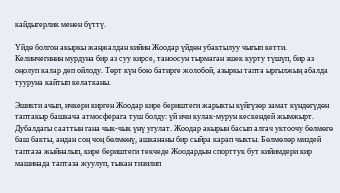кайдыгерлик менен бүттү.

Үйдө болгон акыркы жаңжалдан кийин Жоодар үйдөн убактылуу чыгып кетти. Келинчегинин мурдуна бир аз суу кирсе, таноосун тырмаган эшек курту түшүп, бир аз оңолуп калар деп ойлоду. Төрт күн бою батирге жолобой, азыркы тапта ыргылжың абалда тууруна кайтып келатканы.

Эшикти ачып, ичкери кирген Жоодар кире бериштеги жарыкты күйгүзөр замат күндөгүдөн таптакыр башкача атмосферага туш болду: үй ичи кулак-мурун кескендей жымжырт. Дубалдагы сааттын гана чык-чык үнү угулат. Жоодар акырын басып алгач уктоочу бөлмөгө баш бакты, андан соң чоң бөлмөнү, ашкананы бир сыйра карап чыкты. Бөлмөлөр миздей таптаза жыйналып, кире бериштеги текчеде Жоодардын спорттук бут кийимдери кир машинада таптаза жуулуп, тыкан тизилип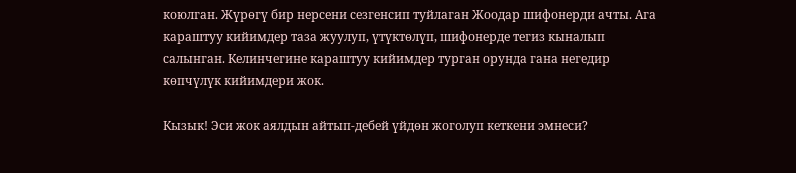коюлган. Жүрөгү бир нерсени сезгенсип туйлаган Жоодар шифонерди ачты. Ага караштуу кийимдер таза жуулуп, үтүктөлүп, шифонерде тегиз кыналып салынган. Келинчегине караштуу кийимдер турган орунда гана негедир көпчүлүк кийимдери жок.

Кызык! Эси жок аялдын айтып-дебей үйдөн жоголуп кеткени эмнеси?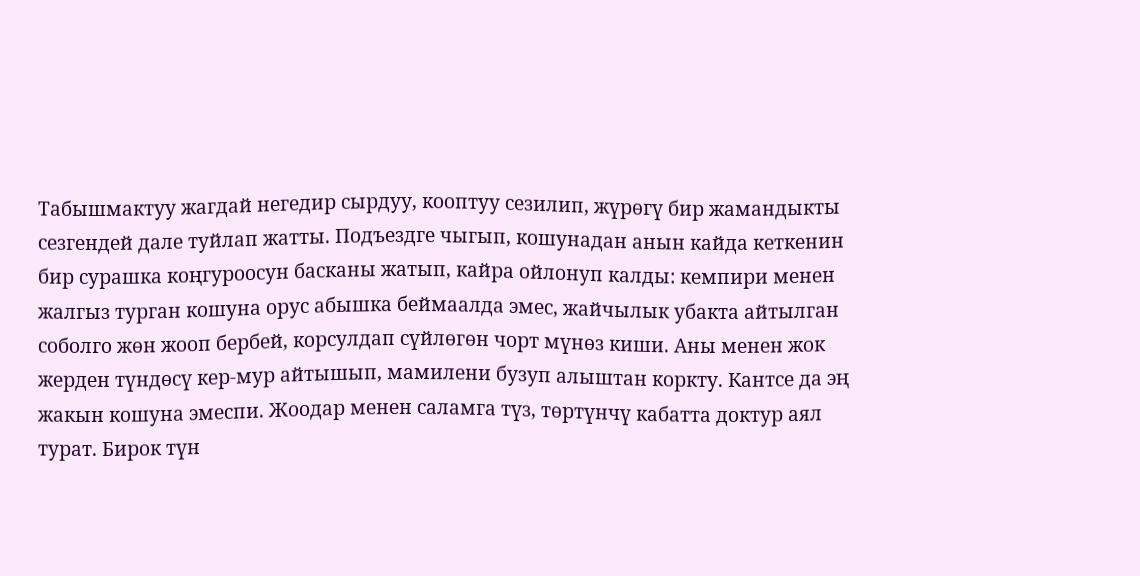Табышмактуу жагдай негедир сырдуу, кооптуу сезилип, жүрөгү бир жамандыкты сезгендей дале туйлап жатты. Подъездге чыгып, кошунадан анын кайда кеткенин бир сурашка коңгуроосун басканы жатып, кайра ойлонуп калды: кемпири менен жалгыз турган кошуна орус абышка беймаалда эмес, жайчылык убакта айтылган соболго жөн жооп бербей, корсулдап сүйлөгөн чорт мүнөз киши. Аны менен жок жерден түндөсү кер-мур айтышып, мамилени бузуп алыштан коркту. Кантсе да эң жакын кошуна эмеспи. Жоодар менен саламга түз, төртүнчү кабатта доктур аял турат. Бирок түн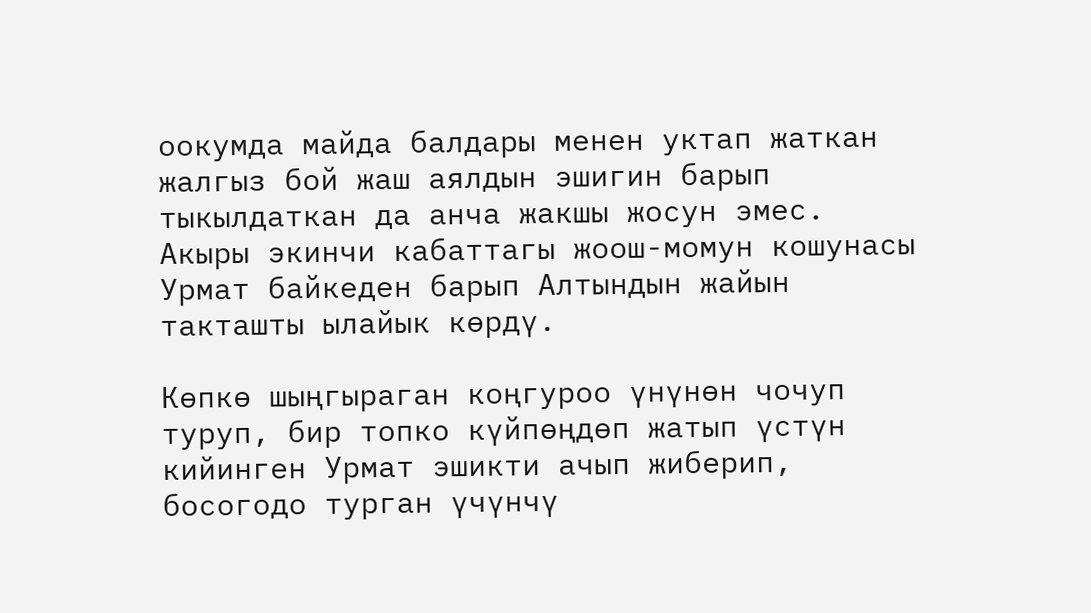оокумда майда балдары менен уктап жаткан жалгыз бой жаш аялдын эшигин барып тыкылдаткан да анча жакшы жосун эмес. Акыры экинчи кабаттагы жоош-момун кошунасы Урмат байкеден барып Алтындын жайын такташты ылайык көрдү.

Көпкө шыңгыраган коңгуроо үнүнөн чочуп туруп, бир топко күйпөңдөп жатып үстүн кийинген Урмат эшикти ачып жиберип, босогодо турган үчүнчү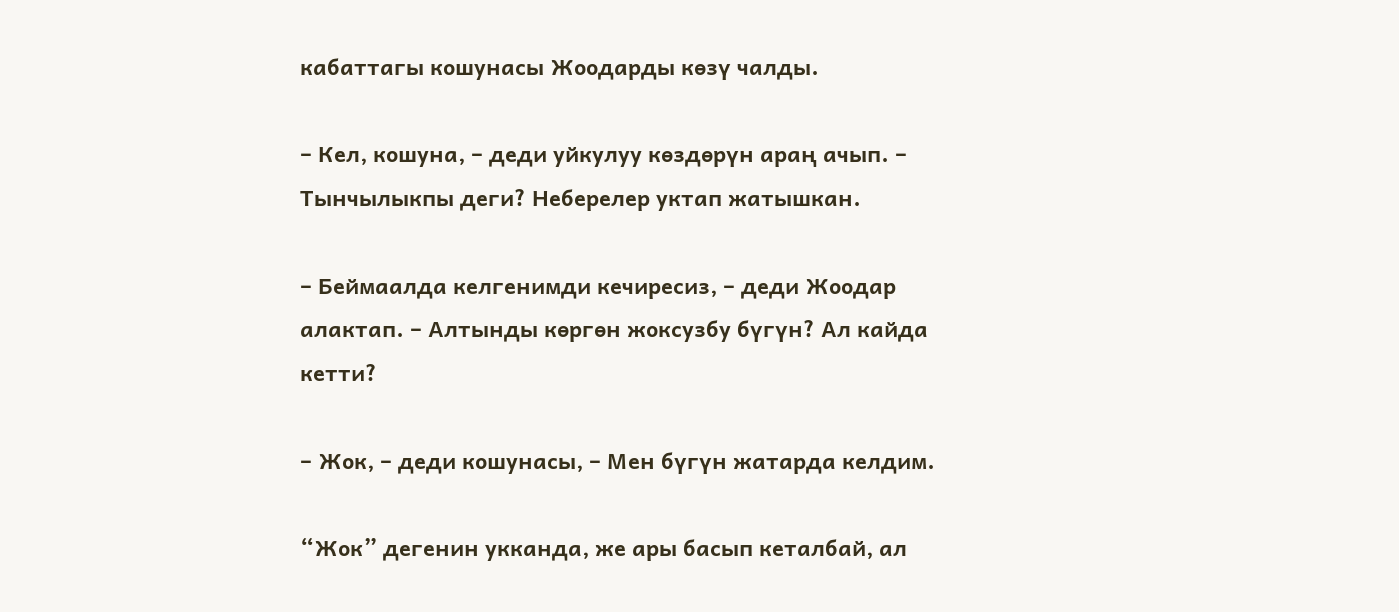кабаттагы кошунасы Жоодарды көзү чалды.

– Кел, кошуна, – деди уйкулуу көздөрүн араң ачып. – Тынчылыкпы деги? Неберелер уктап жатышкан.

– Беймаалда келгенимди кечиресиз, – деди Жоодар алактап. – Алтынды көргөн жоксузбу бүгүн? Ал кайда кетти?

– Жок, – деди кошунасы, – Мен бүгүн жатарда келдим.

“Жок” дегенин укканда, же ары басып кеталбай, ал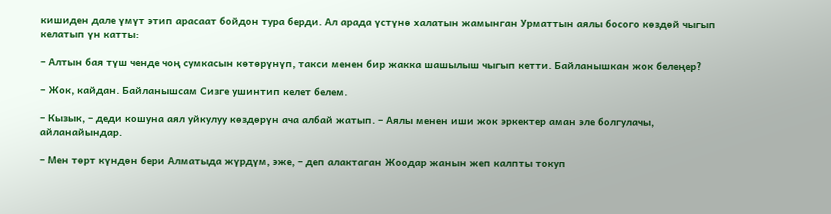кишиден дале үмүт этип арасаат бойдон тура берди. Ал арада үстүнө халатын жамынган Урматтын аялы босого көздөй чыгып келатып үн катты:

– Алтын бая түш ченде чоң сумкасын көтөрүнүп, такси менен бир жакка шашылыш чыгып кетти. Байланышкан жок белеңер?

– Жок, кайдан. Байланышсам Сизге ушинтип келет белем.

– Кызык, – деди кошуна аял уйкулуу көздөрүн ача албай жатып. – Аялы менен иши жок эркектер аман эле болгулачы, айланайындар.

– Мен төрт күндөн бери Алматыда жүрдүм, эже, – деп алактаган Жоодар жанын жеп калпты токуп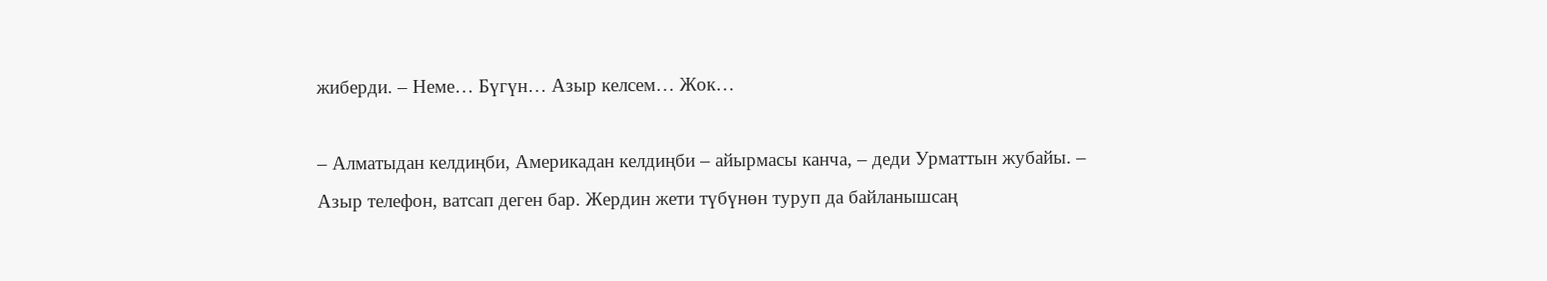жиберди. – Неме… Бүгүн… Азыр келсем… Жок…

– Алматыдан келдиңби, Америкадан келдиңби – айырмасы канча, – деди Урматтын жубайы. – Азыр телефон, ватсап деген бар. Жердин жети түбүнөн туруп да байланышсаң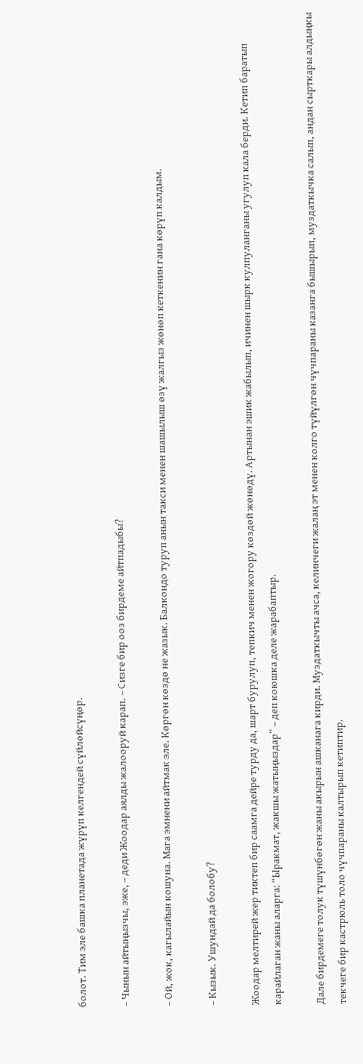болот. Тим эле башка планетада жүрүп келгендей сүйлөйсүңөр.

– Чынын айтыңызчы, эже, – деди Жоодар аялды жалооруй карап. – Сизге бир ооз бирдеме айтпадыбы?

– Ой, жок, кагылайын кошуна. Мага эмнени айтмак эле. Көргөн көздө не жазык. Балкондо туруп анын такси менен шашылыш өзү жалгыз жөнөп кеткенин гана көрүп калдым.

– Кызык. Ушундай да болобу?

Жоодар мелтирей жер тиктеп бир саамга дейре турду да, шарт бурулуп, тепкич менен жогору көздөй жөнөдү. Артынан эшик жабылып, ичинен шырк кулпуланганы угулуп кала берди. Кетип баратып карайлаган жаны аларга: “Ыракмат, жакшы жатыңыздар” – деп коюшка деле жарабаптыр.

Дале бирдемеге толук түшүнбөгөн жаны акырын ашканага кирди. Муздаткычты ачса, келинчеги жалаң эт менен колго түйүлгөн чүчпараны казанга бышырып, муздаткычка салып, андан сырткары алдыңкы текчеге бир кастрюль толо чүчпараны калтырып кетиптир.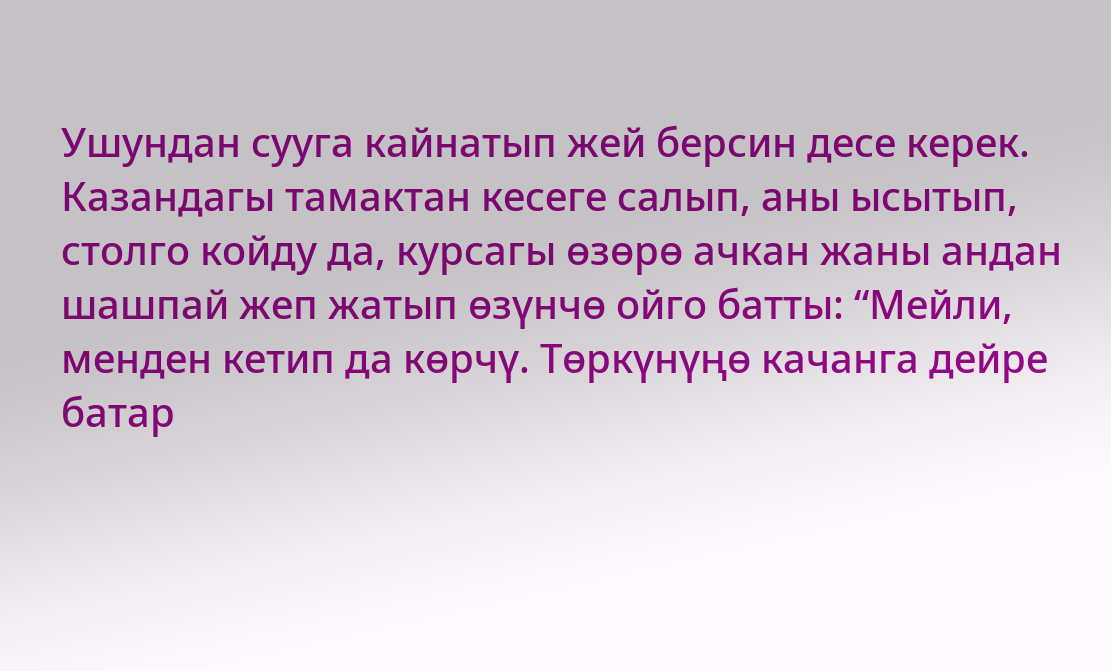Ушундан сууга кайнатып жей берсин десе керек. Казандагы тамактан кесеге салып, аны ысытып, столго койду да, курсагы өзөрө ачкан жаны андан шашпай жеп жатып өзүнчө ойго батты: “Мейли, менден кетип да көрчү. Төркүнүңө качанга дейре батар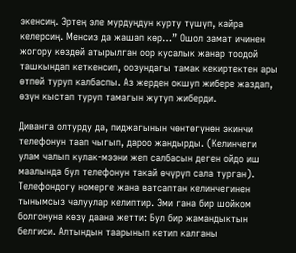экенсиң. Эртең эле мурдуңдун курту түшүп, кайра келерсиң. Менсиз да жашап көр…” Ошол замат ичинен жогору көздөй атырылган оор кусалык жанар тоодой ташкындап кеткенсип, оозундагы тамак кекиртектен ары өтпөй туруп калбаспы. Аз жерден окшуп жибере жаздап, өзүн кыстап туруп тамагын жутуп жиберди.

Диванга олтурду да, пиджагынын чөнтөгүнөн экинчи телефонун таап чыгып, дароо жандырды. (Келинчеги улам чалып кулак-мээни жеп салбасын деген ойдо иш маалында бул телефонун такай өчүрүп сала турган). Телефондогу номерге жана ватсаптан келинчегинен тынымсыз чалуулар келиптир. Эми гана бир шойком болгонуна көзү даана жетти: Бул бир жамандыктын белгиси. Алтындын таарынып кетип калганы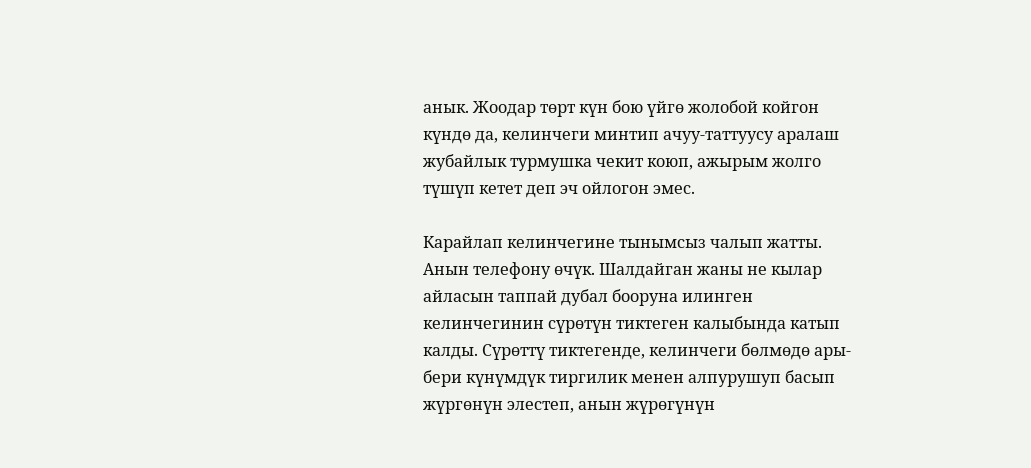анык. Жоодар төрт күн бою үйгө жолобой койгон күндө да, келинчеги минтип ачуу-таттуусу аралаш жубайлык турмушка чекит коюп, ажырым жолго түшүп кетет деп эч ойлогон эмес.

Карайлап келинчегине тынымсыз чалып жатты. Анын телефону өчүк. Шалдайган жаны не кылар айласын таппай дубал бооруна илинген келинчегинин сүрөтүн тиктеген калыбында катып калды. Сүрөттү тиктегенде, келинчеги бөлмөдө ары-бери күнүмдүк тиргилик менен алпурушуп басып жүргөнүн элестеп, анын жүрөгүнүн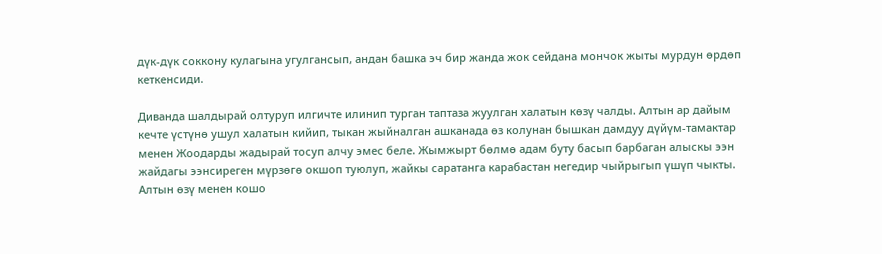дүк-дүк соккону кулагына угулгансып, андан башка эч бир жанда жок сейдана мончок жыты мурдун өрдөп кеткенсиди.

Диванда шалдырай олтуруп илгичте илинип турган таптаза жуулган халатын көзү чалды. Алтын ар дайым кечте үстүнө ушул халатын кийип, тыкан жыйналган ашканада өз колунан бышкан дамдуу дүйүм-тамактар менен Жоодарды жадырай тосуп алчу эмес беле. Жымжырт бөлмө адам буту басып барбаган алыскы ээн жайдагы ээнсиреген мүрзөгө окшоп туюлуп, жайкы саратанга карабастан негедир чыйрыгып үшүп чыкты. Алтын өзү менен кошо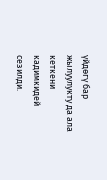үйдөгү бар жылуулукту да ала кеткени кадимкидей сезилди.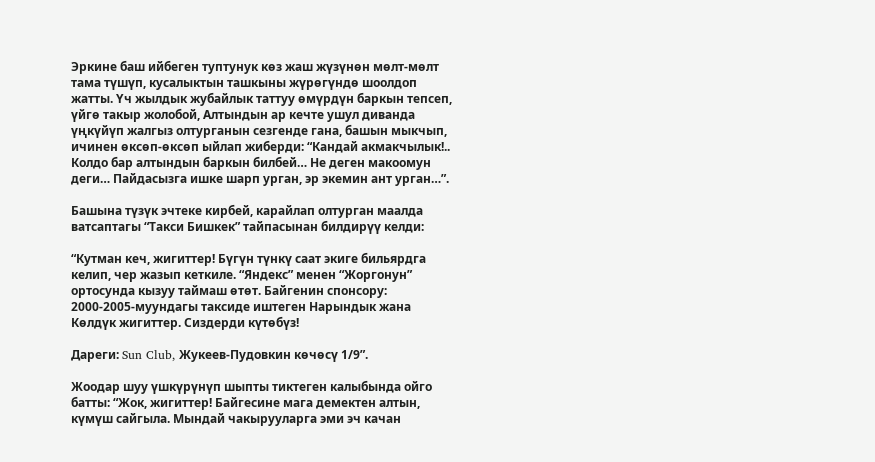Эркине баш ийбеген туптунук көз жаш жүзүнөн мөлт-мөлт тама түшүп, кусалыктын ташкыны жүрөгүндө шоолдоп жатты. Үч жылдык жубайлык таттуу өмүрдүн баркын тепсеп, үйгө такыр жолобой, Алтындын ар кечте ушул диванда үңкүйүп жалгыз олтурганын сезгенде гана, башын мыкчып, ичинен өксөп-өксөп ыйлап жиберди: “Кандай акмакчылык!.. Колдо бар алтындын баркын билбей… Не деген макоомун деги… Пайдасызга ишке шарп урган, эр экемин ант урган…”.

Башына түзүк эчтеке кирбей, карайлап олтурган маалда ватсаптагы “Такси Бишкек” тайпасынан билдирүү келди:

“Кутман кеч, жигиттер! Бүгүн түнкү саат экиге бильярдга келип, чер жазып кеткиле. “Яндекс” менен “Жоргонун” ортосунда кызуу таймаш өтөт. Байгенин спонсору: 2000-2005-муундагы таксиде иштеген Нарындык жана Көлдүк жигиттер. Сиздерди күтөбүз!

Дареги: Sun Club, Жукеев-Пудовкин көчөсү 1/9”.

Жоодар шуу үшкүрүнүп шыпты тиктеген калыбында ойго батты: “Жок, жигиттер! Байгесине мага демектен алтын, күмүш сайгыла. Мындай чакырууларга эми эч качан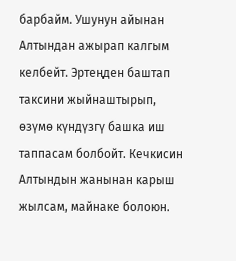барбайм. Ушунун айынан Алтындан ажырап калгым келбейт. Эртеңден баштап таксини жыйнаштырып, өзүмө күндүзгү башка иш таппасам болбойт. Кечкисин Алтындын жанынан карыш жылсам, майнаке болоюн.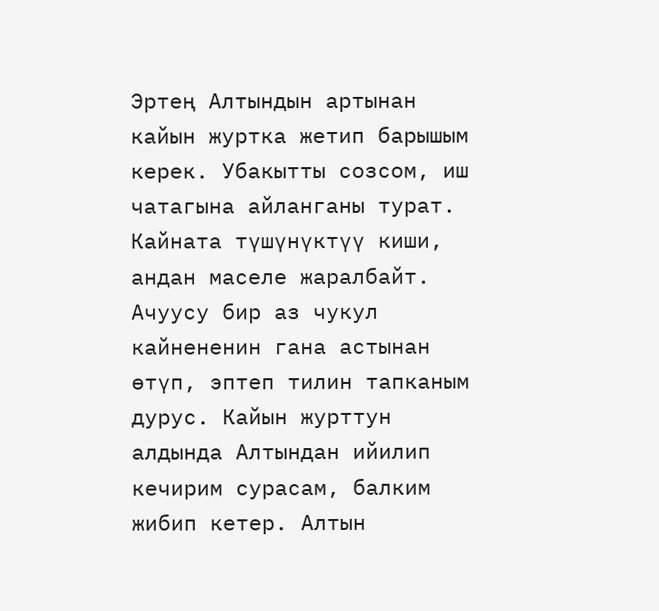Эртең Алтындын артынан кайын журтка жетип барышым керек. Убакытты созсом, иш чатагына айланганы турат. Кайната түшүнүктүү киши, андан маселе жаралбайт. Ачуусу бир аз чукул кайнененин гана астынан өтүп, эптеп тилин тапканым дурус. Кайын журттун алдында Алтындан ийилип кечирим сурасам, балким жибип кетер. Алтын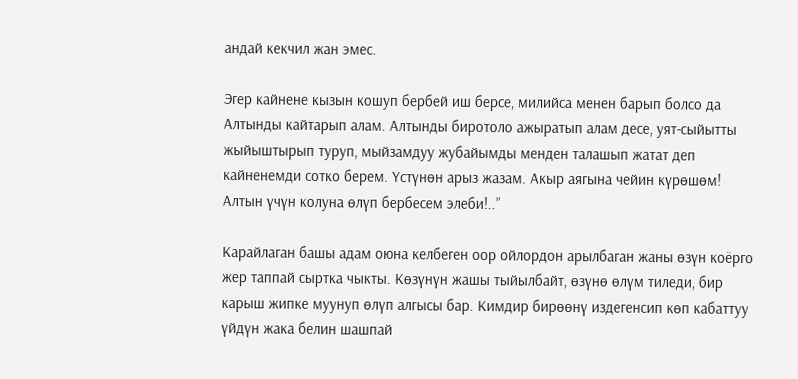андай кекчил жан эмес.

Эгер кайнене кызын кошуп бербей иш берсе, милийса менен барып болсо да Алтынды кайтарып алам. Алтынды биротоло ажыратып алам десе, уят-сыйытты жыйыштырып туруп, мыйзамдуу жубайымды менден талашып жатат деп кайненемди сотко берем. Үстүнөн арыз жазам. Акыр аягына чейин күрөшөм! Алтын үчүн колуна өлүп бербесем элеби!..”

Карайлаган башы адам оюна келбеген оор ойлордон арылбаган жаны өзүн коёрго жер таппай сыртка чыкты. Көзүнүн жашы тыйылбайт, өзүнө өлүм тиледи, бир карыш жипке муунуп өлүп алгысы бар. Кимдир бирөөнү издегенсип көп кабаттуу үйдүн жака белин шашпай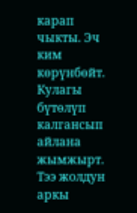карап чыкты. Эч ким көрүнбөйт. Кулагы бүтөлүп калгансып айлана жымжырт. Тээ жолдун аркы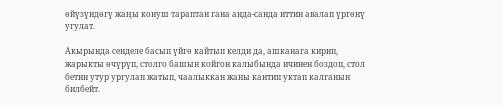өйүзүндөгү жаңы конуш тараптан гана анда-санда иттин авалап үргөнү угулат.

Акырында сенделе басып үйгө кайтып келди да, ашканага кирип, жарыкты өчүрүп, столго башын койгон калыбында ичинен боздоп, стол бетин утур ургулап жатып, чаалыккан жаны кантип уктап калганын билбейт.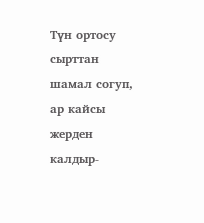Түн ортосу сырттан шамал согуп, ар кайсы жерден калдыр-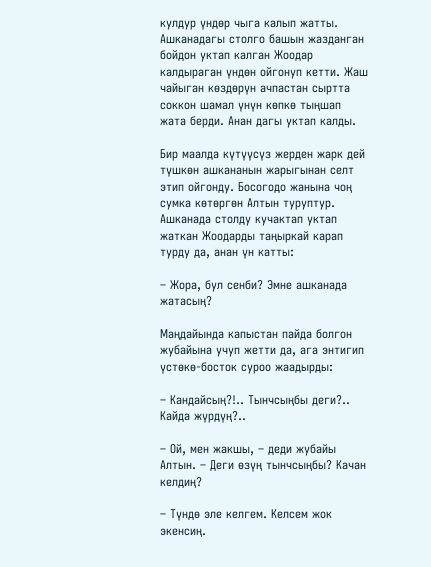кулдур үндөр чыга калып жатты. Ашканадагы столго башын жазданган бойдон уктап калган Жоодар калдыраган үндөн ойгонуп кетти. Жаш чайыган көздөрүн ачпастан сыртта соккон шамал үнүн көпкө тыңшап жата берди. Анан дагы уктап калды.

Бир маалда күтүүсүз жерден жарк дей түшкөн ашкананын жарыгынан селт этип ойгонду. Босогодо жанына чоң сумка көтөргөн Алтын туруптур. Ашканада столду кучактап уктап жаткан Жоодарды таңыркай карап турду да, анан үн катты:

– Жора, бул сенби? Эмне ашканада жатасың?

Маңдайында капыстан пайда болгон жубайына учуп жетти да, ага энтигип үстөкө-босток суроо жаадырды:

– Кандайсың?!.. Тынчсыңбы деги?.. Кайда жүрдүң?..

– Ой, мен жакшы, – деди жубайы Алтын. – Деги өзүң тынчсыңбы? Качан келдиң?

– Түндө эле келгем. Келсем жок экенсиң.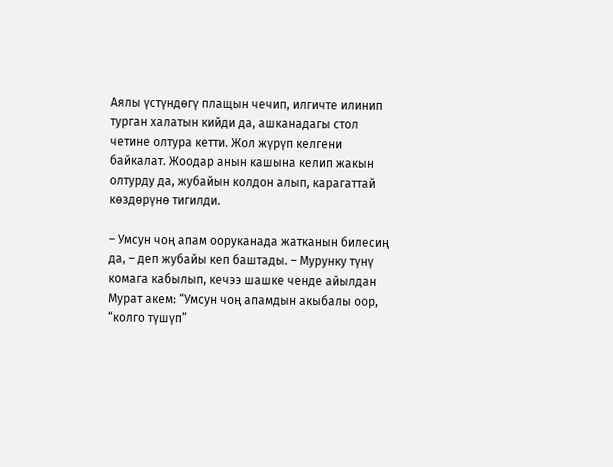Аялы үстүндөгү плащын чечип, илгичте илинип турган халатын кийди да, ашканадагы стол четине олтура кетти. Жол жүрүп келгени байкалат. Жоодар анын кашына келип жакын олтурду да, жубайын колдон алып, карагаттай көздөрүнө тигилди.

– Умсун чоң апам ооруканада жатканын билесиң да, – деп жубайы кеп баштады. – Мурунку түнү комага кабылып, кечээ шашке ченде айылдан Мурат акем: “Умсун чоң апамдын акыбалы оор, “колго түшүп”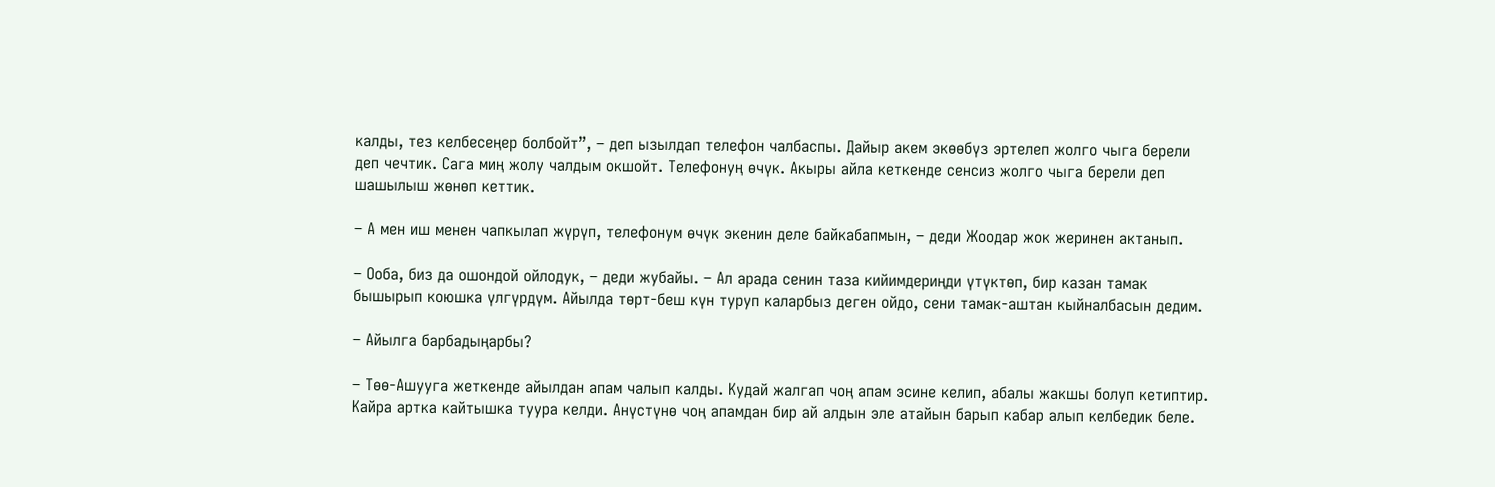калды, тез келбесеңер болбойт”, – деп ызылдап телефон чалбаспы. Дайыр акем экөөбүз эртелеп жолго чыга берели деп чечтик. Сага миң жолу чалдым окшойт. Телефонуң өчүк. Акыры айла кеткенде сенсиз жолго чыга берели деп шашылыш жөнөп кеттик.

– А мен иш менен чапкылап жүрүп, телефонум өчүк экенин деле байкабапмын, – деди Жоодар жок жеринен актанып.

– Ооба, биз да ошондой ойлодук, – деди жубайы. – Ал арада сенин таза кийимдериңди үтүктөп, бир казан тамак бышырып коюшка үлгүрдүм. Айылда төрт-беш күн туруп каларбыз деген ойдо, сени тамак-аштан кыйналбасын дедим.

– Айылга барбадыңарбы?

– Төө-Ашууга жеткенде айылдан апам чалып калды. Кудай жалгап чоң апам эсине келип, абалы жакшы болуп кетиптир. Кайра артка кайтышка туура келди. Анүстүнө чоң апамдан бир ай алдын эле атайын барып кабар алып келбедик беле.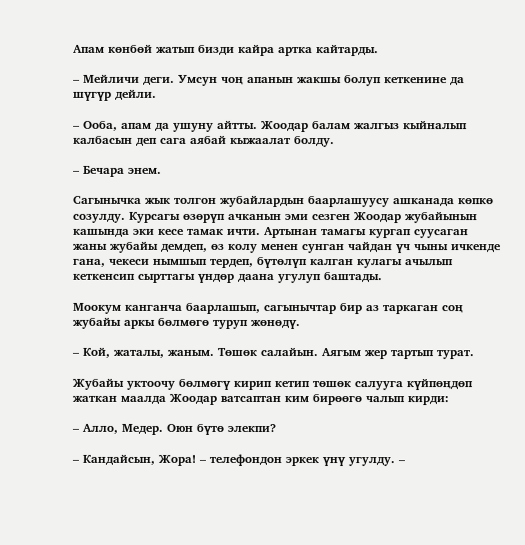Апам көнбөй жатып бизди кайра артка кайтарды.

– Мейличи деги. Умсун чоң апанын жакшы болуп кеткенине да шүгүр дейли.

– Ооба, апам да ушуну айтты. Жоодар балам жалгыз кыйналып калбасын деп сага аябай кыжаалат болду.

– Бечара энем.

Сагынычка жык толгон жубайлардын баарлашуусу ашканада көпкө созулду. Курсагы өзөрүп ачканын эми сезген Жоодар жубайынын кашында эки кесе тамак ичти. Артынан тамагы кургап суусаган жаны жубайы демдеп, өз колу менен сунган чайдан үч чыны ичкенде гана, чекеси нымшып тердеп, бүтөлүп калган кулагы ачылып кеткенсип сырттагы үндөр даана угулуп баштады.

Моокум канганча баарлашып, сагынычтар бир аз таркаган соң жубайы аркы бөлмөгө туруп жөнөдү.

– Кой, жаталы, жаным. Төшөк салайын. Аягым жер тартып турат.

Жубайы уктоочу бөлмөгү кирип кетип төшөк салууга күйпөңдөп жаткан маалда Жоодар ватсаптан ким бирөөгө чалып кирди:

– Алло, Медер. Оюн бүтө элекпи?

– Кандайсын, Жора! – телефондон эркек үнү угулду. –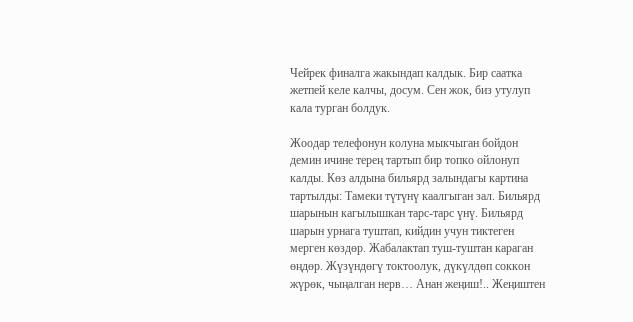Чейрек финалга жакындап калдык. Бир саатка жетпей келе калчы, досум. Сен жок, биз утулуп кала турган болдук.

Жоодар телефонун колуна мыкчыган бойдон демин ичине терең тартып бир топко ойлонуп калды. Көз алдына бильярд залындагы картина тартылды: Тамеки түтүнү каалгыган зал. Бильярд шарынын кагылышкан тарс-тарс үнү. Бильярд шарын урнага туштап, кийдин учун тиктеген мерген көздөр. Жабалактап туш-туштан караган өңдөр. Жүзүндөгү токтоолук, дүкүлдөп соккон жүрөк, чыңалган нерв… Анан жеңиш!.. Жеңиштен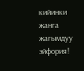кийинки жанга жагымдуу эйфория!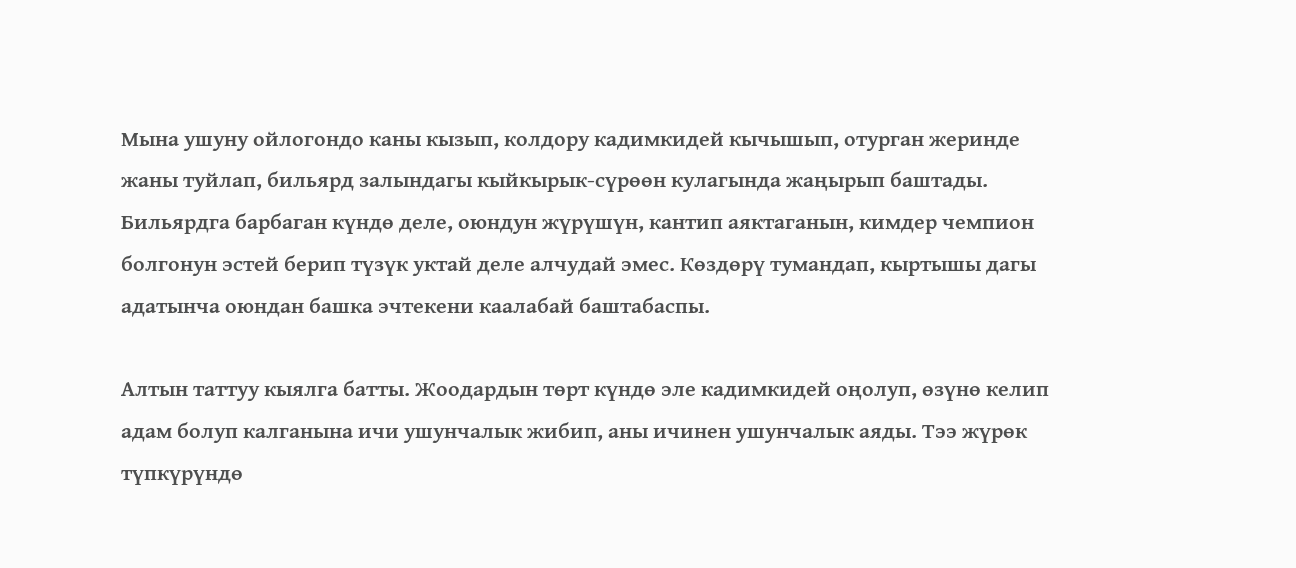Мына ушуну ойлогондо каны кызып, колдору кадимкидей кычышып, отурган жеринде жаны туйлап, бильярд залындагы кыйкырык-сүрөөн кулагында жаңырып баштады. Бильярдга барбаган күндө деле, оюндун жүрүшүн, кантип аяктаганын, кимдер чемпион болгонун эстей берип түзүк уктай деле алчудай эмес. Көздөрү тумандап, кыртышы дагы адатынча оюндан башка эчтекени каалабай баштабаспы.

Алтын таттуу кыялга батты. Жоодардын төрт күндө эле кадимкидей оңолуп, өзүнө келип адам болуп калганына ичи ушунчалык жибип, аны ичинен ушунчалык аяды. Тээ жүрөк түпкүрүндө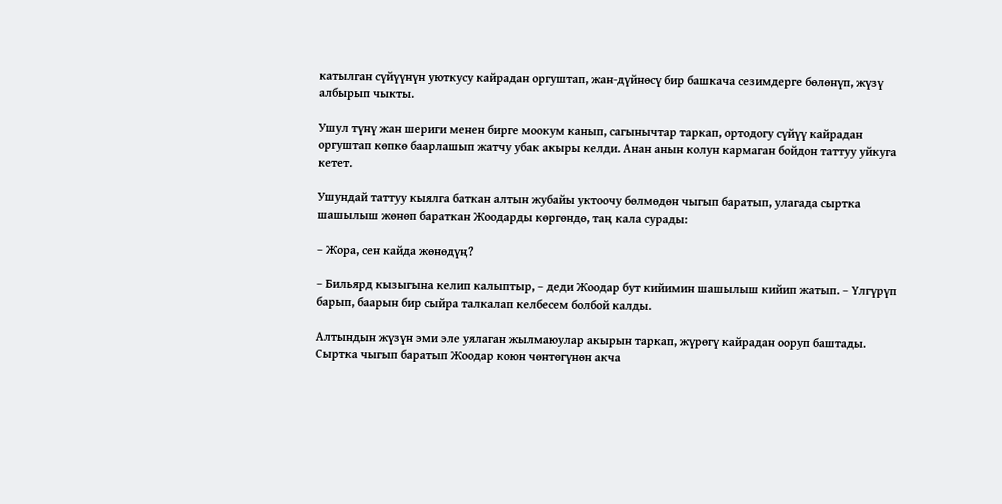катылган сүйүүнүн уюткусу кайрадан оргуштап, жан-дүйнөсү бир башкача сезимдерге бөлөнүп, жүзү албырып чыкты.

Ушул түнү жан шериги менен бирге моокум канып, сагынычтар таркап, ортодогу сүйүү кайрадан оргуштап көпкө баарлашып жатчу убак акыры келди. Анан анын колун кармаган бойдон таттуу уйкуга кетет.

Ушундай таттуу кыялга баткан алтын жубайы уктоочу бөлмөдөн чыгып баратып, улагада сыртка шашылыш жөнөп бараткан Жоодарды көргөндө, таң кала сурады:

– Жора, сен кайда жөнөдүң?

– Бильярд кызыгына келип калыптыр, – деди Жоодар бут кийимин шашылыш кийип жатып. – Үлгүрүп барып, баарын бир сыйра талкалап келбесем болбой калды.

Алтындын жүзүн эми эле уялаган жылмаюулар акырын таркап, жүрөгү кайрадан ооруп баштады. Сыртка чыгып баратып Жоодар коюн чөнтөгүнөн акча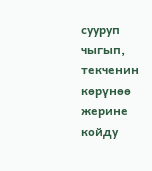сууруп чыгып, текченин көрүнөө жерине койду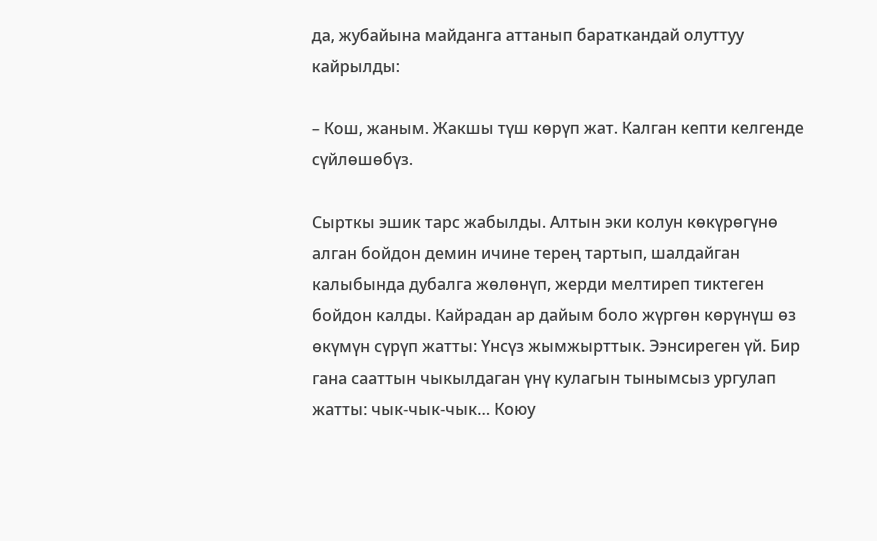да, жубайына майданга аттанып бараткандай олуттуу кайрылды:

– Кош, жаным. Жакшы түш көрүп жат. Калган кепти келгенде сүйлөшөбүз.

Сырткы эшик тарс жабылды. Алтын эки колун көкүрөгүнө алган бойдон демин ичине терең тартып, шалдайган калыбында дубалга жөлөнүп, жерди мелтиреп тиктеген бойдон калды. Кайрадан ар дайым боло жүргөн көрүнүш өз өкүмүн сүрүп жатты: Үнсүз жымжырттык. Ээнсиреген үй. Бир гана сааттын чыкылдаган үнү кулагын тынымсыз ургулап жатты: чык-чык-чык… Коюу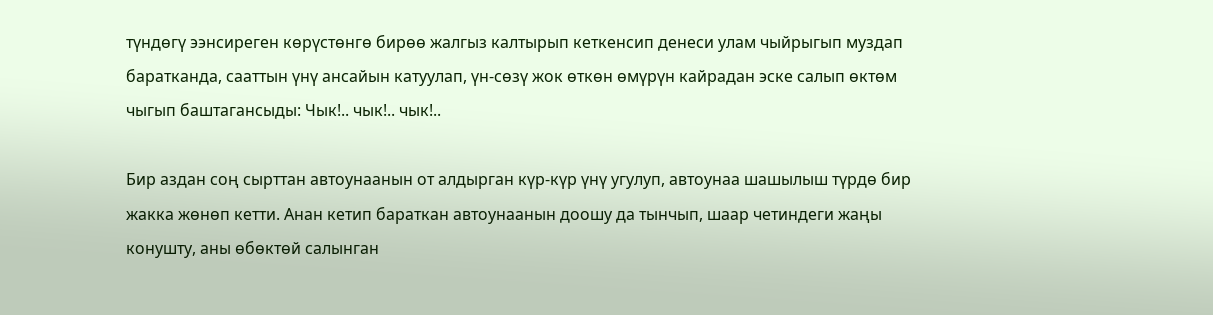түндөгү ээнсиреген көрүстөнгө бирөө жалгыз калтырып кеткенсип денеси улам чыйрыгып муздап баратканда, сааттын үнү ансайын катуулап, үн-сөзү жок өткөн өмүрүн кайрадан эске салып өктөм чыгып баштагансыды: Чык!.. чык!.. чык!..

Бир аздан соң сырттан автоунаанын от алдырган күр-күр үнү угулуп, автоунаа шашылыш түрдө бир жакка жөнөп кетти. Анан кетип бараткан автоунаанын доошу да тынчып, шаар четиндеги жаңы конушту, аны өбөктөй салынган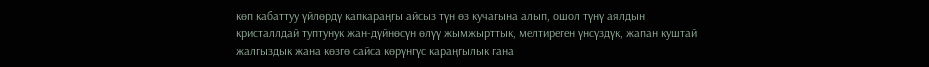көп кабаттуу үйлөрдү капкараңгы айсыз түн өз кучагына алып, ошол түнү аялдын кристаллдай туптунук жан-дүйнөсүн өлүү жымжырттык, мелтиреген үнсүздүк, жапан куштай жалгыздык жана көзгө сайса көрүнгүс караңгылык гана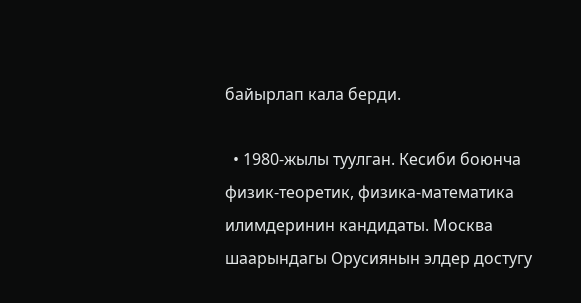байырлап кала берди.

  • 1980-жылы туулган. Кесиби боюнча физик-теоретик, физика-математика илимдеринин кандидаты. Москва шаарындагы Орусиянын элдер достугу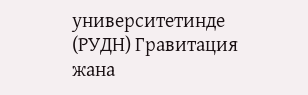университетинде (РУДН) Гравитация жана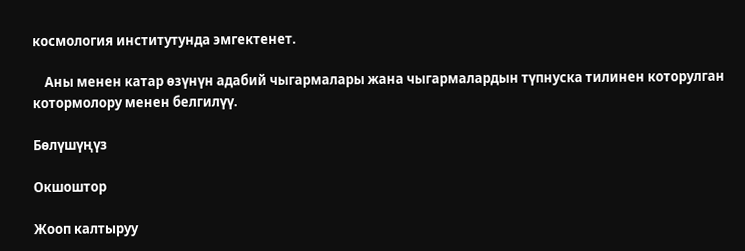космология институтунда эмгектенет.

    Аны менен катар өзүнүн адабий чыгармалары жана чыгармалардын түпнуска тилинен которулган котормолору менен белгилүү.

Бөлүшүңүз

Окшоштор

Жооп калтыруу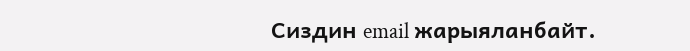Сиздин email жарыяланбайт.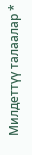Милдеттүү талаалар *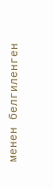менен белгиленген